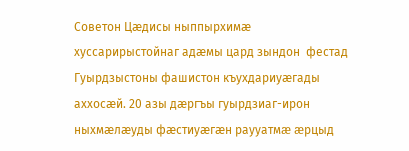Советон Цæдисы ныппырхимæ хуссарирыстойнаг адæмы цард зындон  фестад Гуырдзыстоны фашистон къухдариуæгады аххосæй. 20 азы дæргъы гуырдзиаг-ирон ныхмæлæуды фæстиуæгæн раууатмæ æрцыд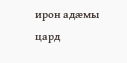ирон адæмы цард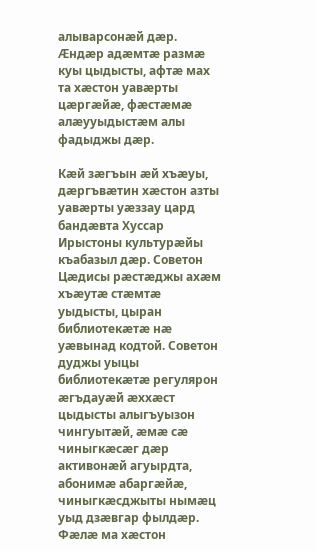алыварсонæй дæр. Æндæр адæмтæ размæ  куы цыдысты, афтæ мах та хæстон уавæрты цæргæйæ, фæстæмæ алæууыдыстæм алы фадыджы дæр.

Кæй зæгъын æй хъæуы, дæргъвæтин хæстон азты уавæрты уæззау цард бандæвта Хуссар Ирыстоны культурæйы къабазыл дæр. Советон Цæдисы рæстæджы ахæм хъæутæ стæмтæ уыдысты, цыран библиотекæтæ нæ уæвынад кодтой. Советон дуджы уыцы библиотекæтæ регулярон æгъдауæй æххæст цыдысты алыгъуызон чингуытæй, æмæ сæ чиныгкæсæг дæр активонæй агуырдта, абонимæ абаргæйæ, чиныгкæсджыты нымæц уыд дзæвгар фылдæр. Фæлæ ма хæстон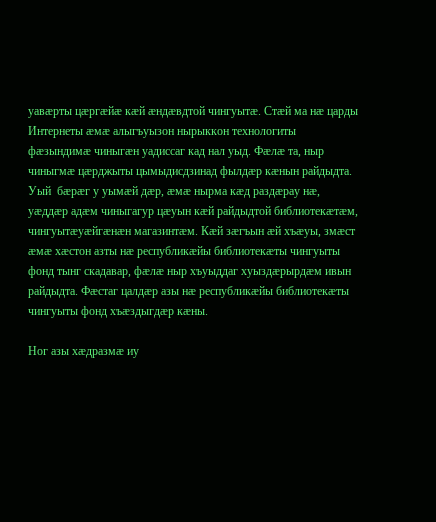уавæрты цæргæйæ кæй æндæвдтой чингуытæ. Стæй ма нæ царды Интернеты æмæ алыгъуызон нырыккон технологиты фæзындимæ чиныгæн уадиссаг кад нал уыд. Фæлæ та, ныр чиныгмæ цæрджыты цымыдисдзинад фылдæр кæнын райдыдта. Уый  бæрæг у уымæй дæр, æмæ нырма кæд раздæрау нæ, уæддæр адæм чиныгагур цæуын кæй райдыдтой библиотекæтæм, чингуытæуæйгæнæн магазинтæм. Кæй зæгъын æй хъæуы, змæст æмæ хæстон азты нæ республикæйы библиотекæты чингуыты фонд тынг скадавар, фæлæ ныр хъуыддаг хуыздæрырдæм ивын райдыдта. Фæстаг цалдæр азы нæ республикæйы библиотекæты чингуыты фонд хъæздыгдæр кæны.

Ног азы хæдразмæ иу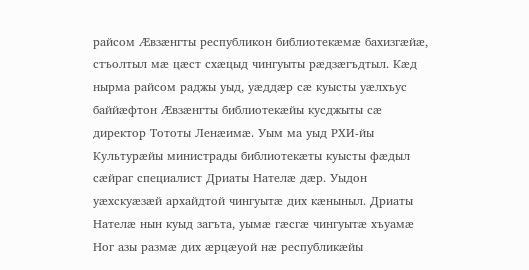райсом Æвзæнгты республикон библиотекæмæ бахизгæйæ, стъолтыл мæ цæст схæцыд чингуыты рæдзæгъдтыл. Кæд нырма райсом раджы уыд, уæддæр сæ куысты уæлхъус баййæфтон Æвзæнгты библиотекæйы кусджыты сæ директор Тототы Ленæимæ. Уым ма уыд РХИ-йы Культурæйы министрады библиотекæты куысты фæдыл сæйраг специалист Дриаты Нателæ дæр. Уыдон уæхскуæзæй архайдтой чингуытæ дих кæныныл. Дриаты Нателæ нын куыд загъта, уымæ гæсгæ чингуытæ хъуамæ Ног азы размæ дих æрцæуой нæ республикæйы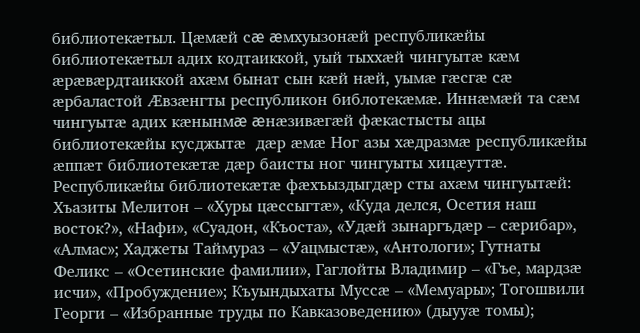библиотекæтыл. Цæмæй сæ æмхуызонæй республикæйы библиотекæтыл адих кодтаиккой, уый тыххæй чингуытæ кæм æрæвæрдтаиккой ахæм бынат сын кæй нæй, уымæ гæсгæ сæ æрбаластой Æвзæнгты республикон библотекæмæ. Иннæмæй та сæм чингуытæ адих кæнынмæ æнæзивæгæй фæкастысты ацы библиотекæйы кусджытæ  дæр æмæ Ног азы хæдразмæ республикæйы æппæт библиотекæтæ дæр баисты ног чингуыты хицæуттæ. Республикæйы библиотекæтæ фæхъыздыгдæр сты ахæм чингуытæй: Хъазиты Мелитон – «Хуры цæссыгтæ», «Куда делся, Осетия наш восток?», «Нафи», «Суадон, «Къоста», «Удæй зынаргъдæр – сæрибар», «Алмас»; Хаджеты Таймураз – «Уацмыстæ», «Антологи»; Гутнаты Феликс – «Осетинские фамилии», Гаглойты Владимир – «Гъе, мардзæ исчи», «Пробуждение»; Къуындыхаты Муссæ – «Мемуары»; Тогошвили Георги – «Избранные труды по Кавказоведению» (дыууæ томы);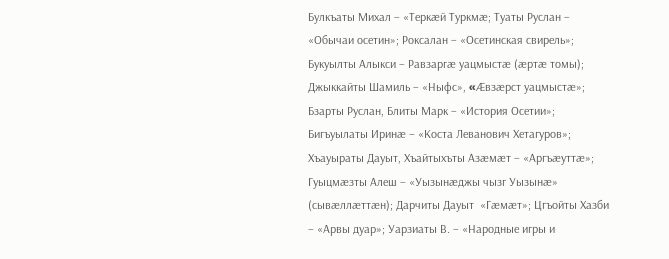Булкъаты Михал – «Теркæй Туркмæ; Туаты Руслан – «Обычаи осетин»; Роксалан – «Осетинская свирель»; Букуылты Алыкси – Равзаргæ уацмыстæ (æртæ томы); Джыккайты Шамиль – «Ныфс», «Æвзæрст уацмыстæ»; Бзарты Руслан, Блиты Марк – «История Осетии»; Бигъуылаты Иринæ – «Коста Леванович Хетагуров»; Хъауыраты Дауыт, Хъайтыхъты Азæмæт – «Аргъæуттæ»; Гуыцмæзты Алеш – «Уызынæджы чызг Уызынæ» (сывæллæттæн); Дарчиты Дауыт  «Гæмæт»; Цгъойты Хазби – «Арвы дуар»; Уарзиаты В. – «Народные игры и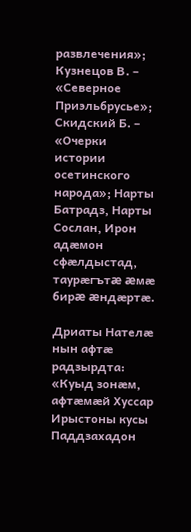развлечения»; Кузнецов В. – «Северное Приэльбрусье»; Скидский Б. – «Очерки истории осетинского народа»; Нарты Батрадз, Нарты Сослан, Ирон адæмон сфæлдыстад, таурæгътæ æмæ бирæ æндæртæ.

Дриаты Нателæ нын афтæ радзырдта: «Куыд зонæм, афтæмæй Хуссар Ирыстоны кусы Паддзахадон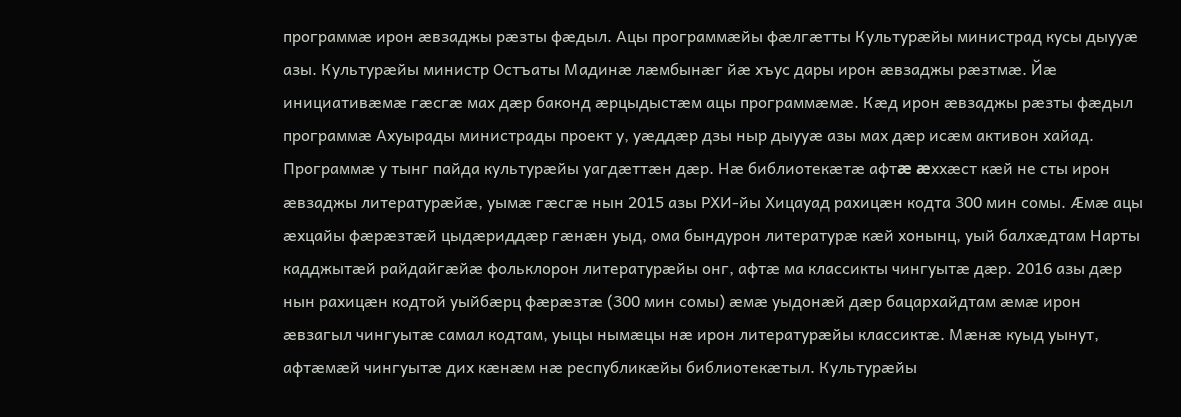программæ ирон æвзаджы рæзты фæдыл. Ацы программæйы фæлгæтты Культурæйы министрад кусы дыууæ азы. Культурæйы министр Остъаты Мадинæ лæмбынæг йæ хъус дары ирон æвзаджы рæзтмæ. Йæ инициативæмæ гæсгæ мах дæр баконд æрцыдыстæм ацы программæмæ. Кæд ирон æвзаджы рæзты фæдыл программæ Ахуырады министрады проект у, уæддæр дзы ныр дыууæ азы мах дæр исæм активон хайад. Программæ у тынг пайда культурæйы уагдæттæн дæр. Нæ библиотекæтæ афтæ æххæст кæй не сты ирон æвзаджы литературæйæ, уымæ гæсгæ нын 2015 азы РХИ-йы Хицауад рахицæн кодта 300 мин сомы. Æмæ ацы æхцайы фæрæзтæй цыдæриддæр гæнæн уыд, ома бындурон литературæ кæй хонынц, уый балхæдтам Нарты кадджытæй райдайгæйæ фольклорон литературæйы онг, афтæ ма классикты чингуытæ дæр. 2016 азы дæр нын рахицæн кодтой уыйбæрц фæрæзтæ (300 мин сомы) æмæ уыдонæй дæр бацархайдтам æмæ ирон æвзагыл чингуытæ самал кодтам, уыцы нымæцы нæ ирон литературæйы классиктæ. Мæнæ куыд уынут, афтæмæй чингуытæ дих кæнæм нæ республикæйы библиотекæтыл. Культурæйы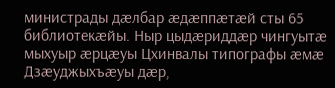министрады дæлбар æдæппæтæй сты 65 библиотекæйы. Ныр цыдæриддæр чингуытæ мыхуыр æрцæуы Цхинвалы типографы æмæ Дзæуджыхъæуы дæр,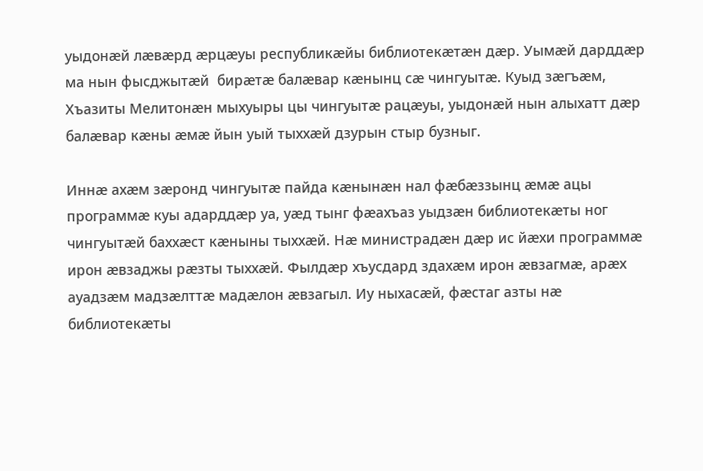уыдонæй лæвæрд æрцæуы республикæйы библиотекæтæн дæр. Уымæй дарддæр ма нын фысджытæй  бирæтæ балæвар кæнынц сæ чингуытæ. Куыд зæгъæм, Хъазиты Мелитонæн мыхуыры цы чингуытæ рацæуы, уыдонæй нын алыхатт дæр балæвар кæны æмæ йын уый тыххæй дзурын стыр бузныг.

Иннæ ахæм зæронд чингуытæ пайда кæнынæн нал фæбæззынц æмæ ацы программæ куы адарддæр уа, уæд тынг фæахъаз уыдзæн библиотекæты ног чингуытæй баххæст кæныны тыххæй. Нæ министрадæн дæр ис йæхи программæ ирон æвзаджы рæзты тыххæй. Фылдæр хъусдард здахæм ирон æвзагмæ, арæх ауадзæм мадзæлттæ мадæлон æвзагыл. Иу ныхасæй, фæстаг азты нæ библиотекæты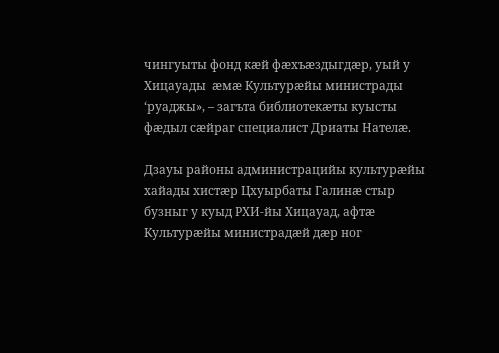чингуыты фонд кæй фæхъæздыгдæр, уый у Хицауады  æмæ Культурæйы министрады ‘руаджы», – загъта библиотекæты куысты фæдыл сæйраг специалист Дриаты Нателæ.

Дзауы районы администрацийы культурæйы хайады хистæр Цхуырбаты Галинæ стыр бузныг у куыд РХИ-йы Хицауад, афтæ Культурæйы министрадæй дæр ног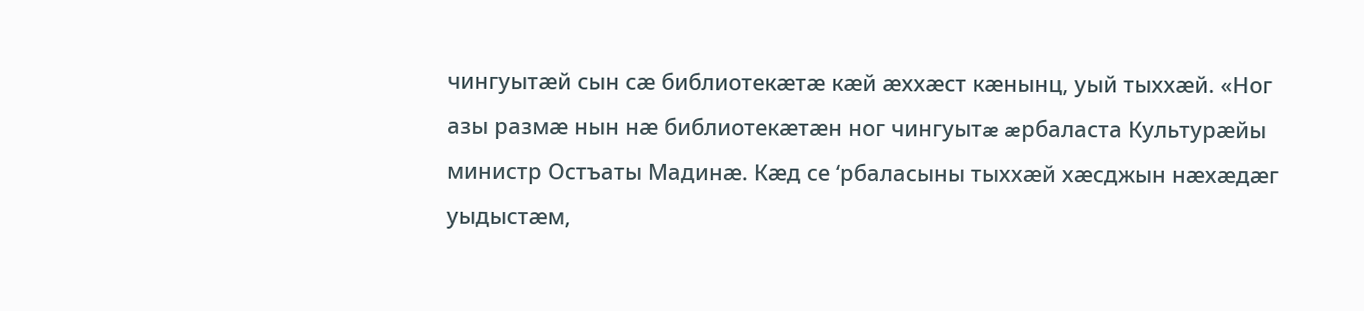чингуытæй сын сæ библиотекæтæ кæй æххæст кæнынц, уый тыххæй. «Ног азы размæ нын нæ библиотекæтæн ног чингуытæ æрбаласта Культурæйы министр Остъаты Мадинæ. Кæд се ‘рбаласыны тыххæй хæсджын нæхæдæг уыдыстæм,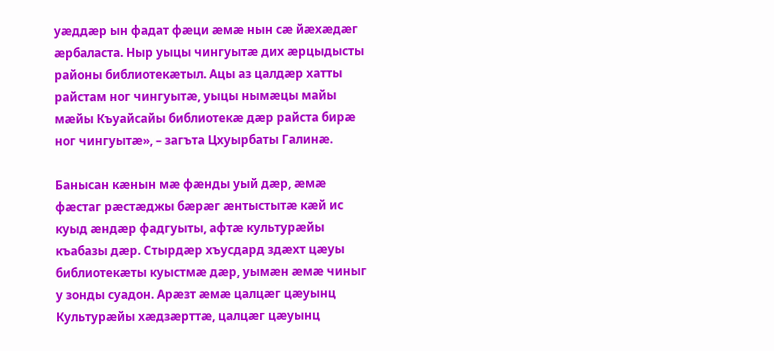уæддæр ын фадат фæци æмæ нын сæ йæхæдæг æрбаласта. Ныр уыцы чингуытæ дих æрцыдысты районы библиотекæтыл. Ацы аз цалдæр хатты райстам ног чингуытæ, уыцы нымæцы майы мæйы Къуайсайы библиотекæ дæр райста бирæ ног чингуытæ», – загъта Цхуырбаты Галинæ.

Банысан кæнын мæ фæнды уый дæр, æмæ фæстаг рæстæджы бæрæг æнтыстытæ кæй ис куыд æндæр фадгуыты, афтæ культурæйы къабазы дæр. Стырдæр хъусдард здæхт цæуы библиотекæты куыстмæ дæр, уымæн æмæ чиныг у зонды суадон. Арæзт æмæ цалцæг цæуынц  Культурæйы хæдзæрттæ, цалцæг цæуынц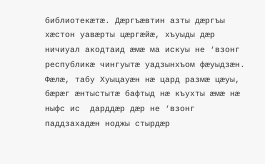библиотекæтæ. Дæргъæвтин азты дæргъы хæстон уавæрты цæргæйæ, хъуыды дæр ничиуал акодтаид æмæ ма искуы не ‘взонг республикæ чингуытæ уадзынхъом фæуыдзæн. Фæлæ, табу Хуыцауæн нæ цард размæ цæуы, бæрæг æнтыстытæ бафтыд нæ къухты æмæ нæ ныфс ис  дарддæр дæр не ‘взонг паддзахадæн ноджы стырдæр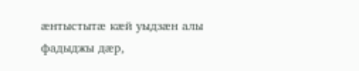æнтыстытæ кæй уыдзæн алы фадыджы дæр,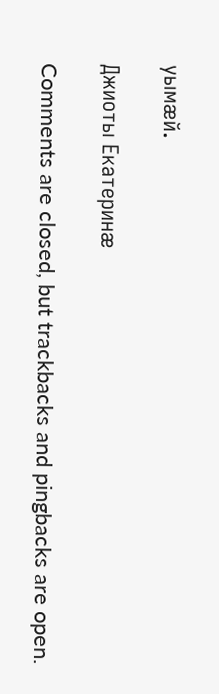уымæй.

Джиоты Екатеринæ

Comments are closed, but trackbacks and pingbacks are open.